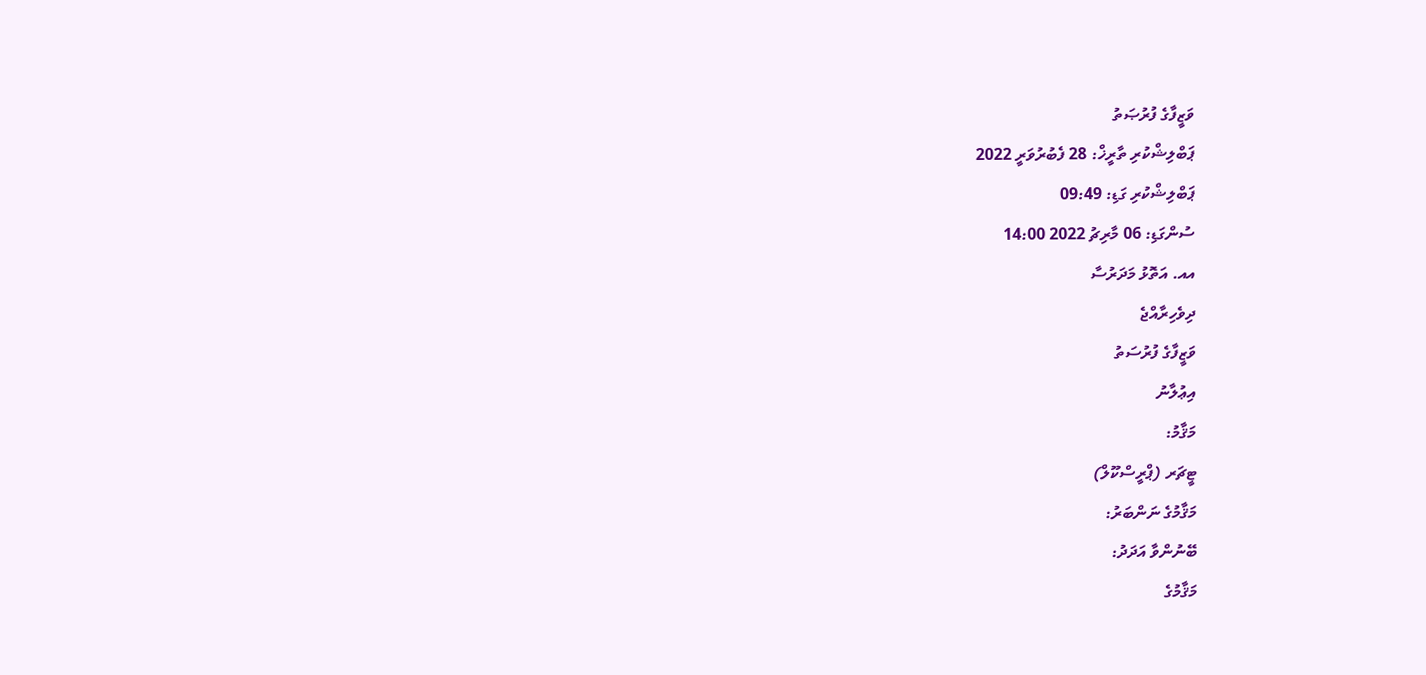ވަޒީފާގެ ފުރުޞަތު
ޕަބްލިޝްކުރި ތާރީޚް: 28 ފެބުރުވަރީ 2022
ޕަބްލިޝްކުރި ގަޑި: 09:49
ސުންގަޑި: 06 މާރިޗު 2022 14:00
އއ. އަތޮޅު މަދަރުސާ
ދިވެހިރާއްޖެ
ވަޒީފާގެ ފުރުސަތު
އިޢުލާނު
މަޤާމު:
ޓީޗަރ (ޕްރީސްކޫލް)
މަޤާމުގެ ނަންބަރު:
ބޭނުންވާ އަދަދު:
މަޤާމުގެ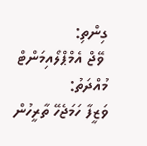ގިންތި:
 ވޭޖް އެމްޕްލޯއިމަންޓް
މުއްދަތު:
ވަޒީފާ ހަމަޖެހޭ ތާރީހުން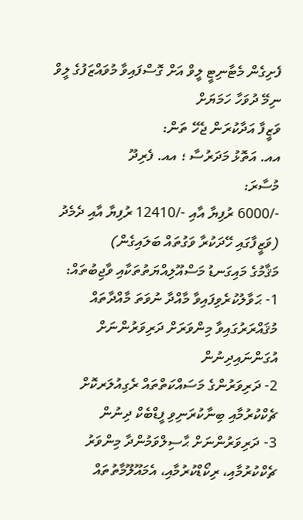ފެށިގެން މެޓާނިޓީ ލީވް އަށް ގޮސްފައިވާ މުވައްޒަފުގެ ލީވް ނިމޭ ދުވަހާ ހަމަޔަށް
ވަޒީފާ އަދާކުރަން ޖެހޭ ތަން:
އއ. އަތޮޅު މަދަރުސާ ؛ އއ. ފެރިދޫ
މުސާރަ:
-/6000 ރުފިޔާ އާއި -/12410 ރުފިޔާ އާއި ދެމެދު      (ވަޒީފާގައި ހޭދަކުރާ ވަގުތައް ބަލައިގެން)
މަޤާމުގެ މައިގަނޑު މަސްއޫލިއްޔަތުތަކާއި ވާޖިބުތައް:
1- ޙަވާލުކުރެވިފައިވާ މާއްދާ ނުވަތަ މާއްދާތައް މުޤައްރަރުގައިވާ މިންވަރަށް ދަރިވަރުންނަށް އުގަންނައިދިނުން
2- ދަރިވަރުންގެ މަސައްކަތްތައް ރެގިއުލަރކޮށް ޗެކްކުރުމާއި ބިނާކުރަނިވި ފީޑްބެކް ދިނުން
3- ދަރިވަރުންނަށް ޙާސިލްވަމުންދާ މިންވަރު ޗެކްކުރުމާއި، ރިކޯޑްކުރުމާއި، އެމައޫލޫމާތުތައް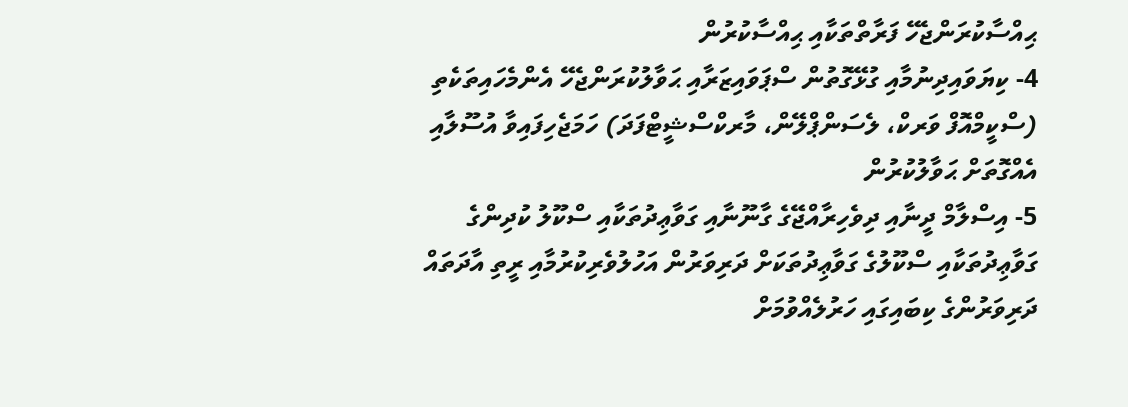ޙިއްސާކުރަންޖެހޭ ފަރާތްތަކާއި ޙިއްސާކުރުން
4- ކިޔަވައިދިނުމާއި ގުޅޭގޮތުން ސްޕަވައިޒަރާއި ޙަވާލުކުރަންޖެހޭ އެންމެހައިތަކެތި (ސްކީމްއޮފް ވަރކް، ލެސަންޕްލޭން، މާރކްސްޝީޓްފަދަ) ހަމަޖެހިފައިވާ އުސޫލާއި އެއްގޮތަށް ޙަވާލުކުރުން
5- އިސްލާމް ދީނާއި ދިވެހިރާއްޖޭގެ ގާނޫނާއި ގަވާޢިދުތަކާއި ސްކޫލު ކުދިންގެ ގަވާޢިދުތަކާއި ސްކޫލުގެ ގަވާޢިދުތަކަށް ދަރިވަރުން އަހުލުވެރިކުރުމާއި ރީތި އާދަތައް ދަރިވަރުންގެ ކިބައިގައި ހަރުލެއްވުމަށް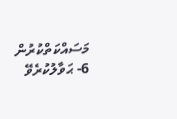މަސައްކަތްކުރުން
6- ޙަވާލުކުރެވޭ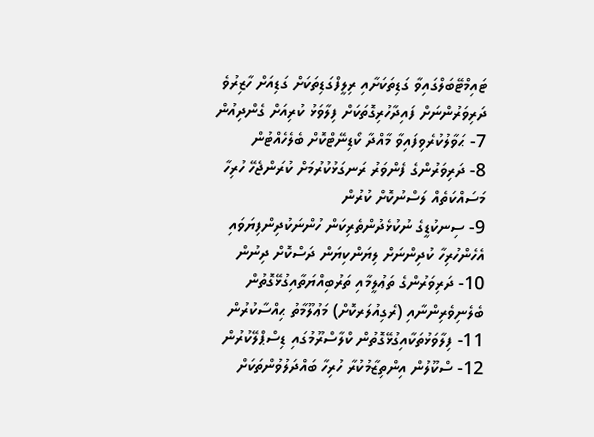ޓައިމްޓޭބަލްގައިވާ ގަޑިތަކަށާއި ރިލީފްގަޑިތަކަށް ގަޑިއަށް ހާޒިރުވެ ދަރިވަރުންނަށް ފައިދާހުރިގޮތަކަށް ފިލާވަޅު ކުރިއަށް ގެންދިއުން
7- ޙަވާލުކުރެވިފައިވާ މާއްދާ ކޯޑިނޭޓްކޮށް ބެލެހެއްޓުން
8- ދަރިވަރުންގެ ފެންވަރު ރަނގަޅުކުރުމަށް ކުރަންޖެހޭ ހުރިހާ މަސައްކަތެއް ލަސްނުކޮށް ކުރުން
9- ސިނކުޑީގެ ނުކުޅެދުންތެރިކަން ހުންނަކުދިންފިޔަވައި އެހެންހުރިހާ ކުދިންނަށް ލިޔަންކިޔަން ދަސްކޮށް ދިނުން
10- ދަރިވަރުންގެ ތަޢުލީމާއި ތަރުބިއްޔަތާއިގުޅޭގޮތުން ބެލެނިވެރިންނާއި (ރެގިއުލަރކޮށް) މަޢުލޫމާތު ޙިއްސާކުރުން
11- ފިލާވަޅުތަކާއިގުޅޭގޮތުން ކްލާސްރޫމުގައި ޑިސްޕްލޭކުރުން
12- ސްކޫލުން އިންތިޒާމުކުރާ ހުރިހާ ބައްދަލުވުންތަކަށް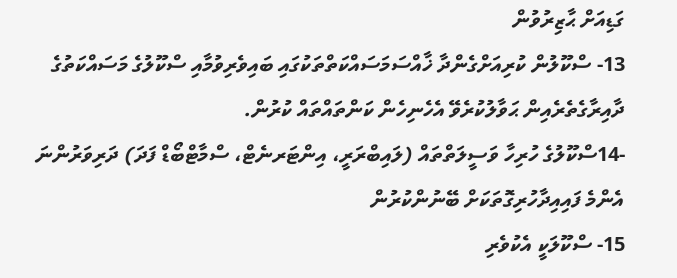ގަޑިއަށް ޙާޒިރުވުން
13- ސްކޫލުން ކުރިއަށްގެންދާ ޚާއްސަމަސައްކަތްތަކުގައި ބައިވެރިވުމާއި ސްކޫލުގެ މަސައްކަތުގެ ދާއިރާގެތެރެއިން ޙަވާލުކުރެވޭ އެހެނިހެން ކަންތައްތައް ކުރުން.
-14ސްކޫލުގެ ހުރިހާ ވަސީލަތްތައް (ލައިބްރަރީ، އިންޓަރނެޓް، ސްމާޓްބޯޑް ފަދަ) ދަރިވަރުންނަ އެންމެ ފައިއިދާހުރިގޮތަކަށް ބޭނުންކުރުން
15- ސްކޫލަކީ އެކުވެރި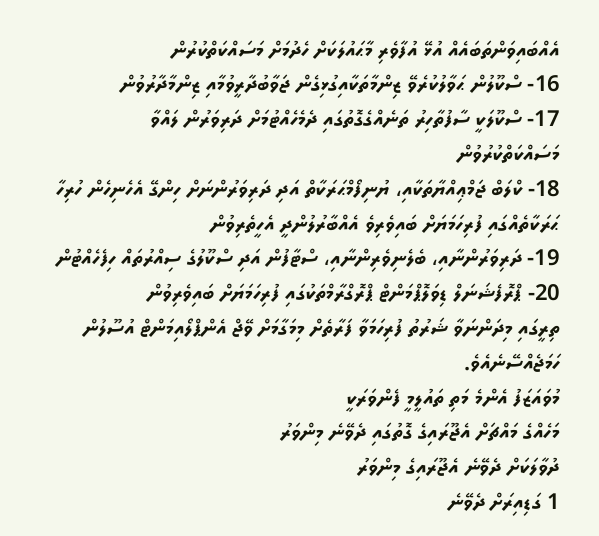އެއްބައިވަންތަބައެއް އުޅޭ އުފާވެރި މާޙައުލަކަށް ހެދުމަށް މަސައްކަތްކުރުން
16- ސްކޫލުން ޙަވާލުކުރެވޭ ޒިންމާތަކާއިގުޅިގެން ޖަވާބުދާރީވުމާއި ޒިންމާދާރުވުން
17- ސްކޫލަކީ ސާފުތާހިރު ތަނެއްގެގޮތުގައި ދެމެހެއްޓުމަށް ދަރިވަރުން ލައްވާ މަސައްކަތްކުރުވުން
18- ކްލަބް ޖަމްޢިއްޔާތަކާއި، ޔުނިފޯމްޙަރަކާތް އަދި ދަރިވަރުންނަށް ހިންގޭ އެހެނިހެން ހުރިހާ ޙަރަކާތެއްގައި ފުރިހަމަޔަށް ބައިވެރިވެ އެއްބާރުލުންދީ އެހީތެރިވުން
19- ދަރިވަރުންނާއި، ބެލެނިވެރިންނާއި، ސްޓާފުން އަދި ސްކޫލުގެ ސިއްރުތައް ހިފެހެއްޓުން
20- ޕްރޮފެޝަނަލް ޑިވަލޮޕްމަންޓް ޕްރޮގްރާމްތަކުގައި ފުރިހަމަޔަށް ބައިވެރިވުން
ތިރީގައި މިދަންނަވާ ޝަރުތު ފުރިހަމަވާ ފަރާތެށް މިމަގާމަށް ވޭޖް އެންޕްލޯއިމަންޓް އުސޫލުން ހަމަޖެއްސޭނެއެވެ.
މުވައަޒަފު އެންމެ މަތި ތައުލީމީ ފެންވަރަކީ
މަހެއްގެ މައްޗަށް އެޖޫރައިގެ ގޮތުގައި ދެވޭނެ މިންވަރު
ދުވާލަކަށް ދެވޭނެ އެޖޫރައިގެ މިންވަރު
1 ގަޑިއިރަށް ދެވޭނެ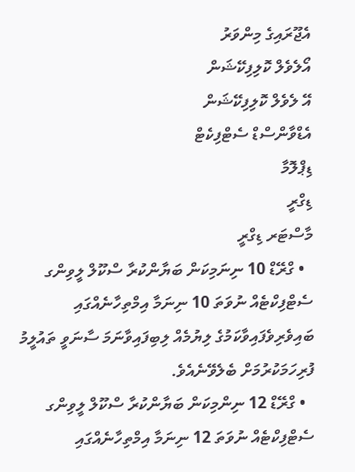އެޖޫރައިގެ މިންވަރު
އޯލެވެލް ކޮލިފިކޭޝަން
އޭ ލެވެލް ކޮލިފިކޭޝަން
އެޑްވާންސްޑް ސެޓްފިކެޓް
ޑިޕްލޮމާ
ޑިގްރީ
މާސްޓަރ ޑިގްރީ
  • ގްރޭޑް 10 ނިނަމިކަން ބަޔާންކުރާ ސްކޫލް ލީވިންގ ސެޓްފިކްޓެއް ނުވަތަ 10 ނިނަމާ އިމްތިހާނެއްގައި ބައިވެރިވެފައިވާކަމުގެ ލިޔުމެއް ލިބިފައިވާނަމަ ސާނަވީ ތައުލީމު ފުރިހަމަކުރުމަށް ބެލެވޭނެއެވެ.
  • ގްރޭޑް 12 ނިންމިކަން ބަޔާންކުރާ ސްކޫލް ލީވިންގ ސެޓްފިކްޓެއް ނުވަތަ 12 ނިނަމާ އިމްތިހާނެއްގައި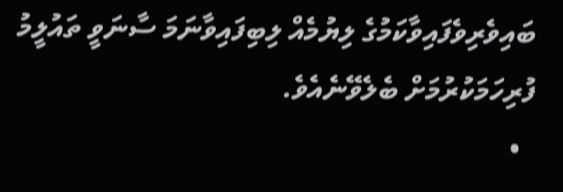ބައިވެރިވެފައިވާކަމުގެ ލިޔުމެއް ލިބިފައިވާނަމަ ސާނަވީ ތައުލީމު ފުރިހަމަކުރުމަށް ބެލެވޭނެއެވެ.
  •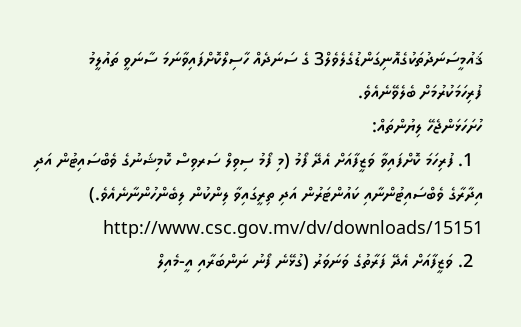ޤައުމީސަނަދުތަކުގެއޮނިގަންޑުގެލެވެލް3 ގެ ސަނަދެއް ހާސިލްކޮށްފައިވާނަމަ ސާނަވީ ތައުލީމު ފުރިހަމަކުރުމަށް ބެލެވޭނެއެވެ.
ހުށަހަޅަންޖެހޭ ލިޔުންތައް:
  1. ފުރިހަމަ ކޮށްފައިވާ ވަޒީފާއަށް އެދޭ ފޯމު (މި ފޯމު ސިވިލް ސަރވިސް ކޮމިޝަނުގެ ވެބްސައިޓުން އަދި އިދާރާގެ ވެބްސައިޓުންނާއި ކައުންޓަރުން އަދި ތިރީގައިވާ ލިންކުން ލިބެންހުންނާނެއެވެ.) http://www.csc.gov.mv/dv/downloads/15151
  2. ވަޒީފާއަށް އެދޭ ފަރާތުގެ ވަނަވަރު (ގުޅޭނެ ފޯނު ނަންބަރާއި އީ-މެއިލް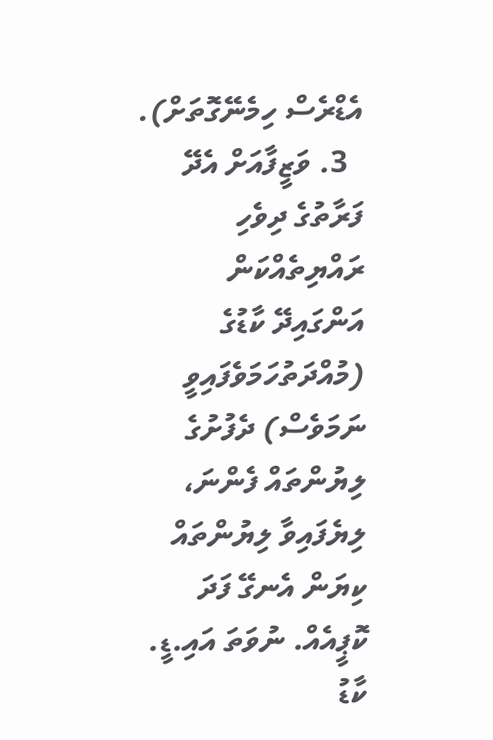އެޑްރެސް ހިމެނޭގޮތަށް).
  3. ވަޒީފާއަށް އެދޭ ފަރާތުގެ ދިވެހި ރައްޔިތެއްކަން އަންގައިދޭ ކާޑުގެ (މުއްދަތުހަމަވެފައިވީ ނަމަވެސް) ދެފުށުގެ ލިޔުންތައް ފެންނަ، ލިޔެފައިވާ ލިޔުންތައް ކިޔަން އެނގޭ ފަދަ ކޮޕީއެއް. ނުވަތަ އައި.ޑީ. ކާޑު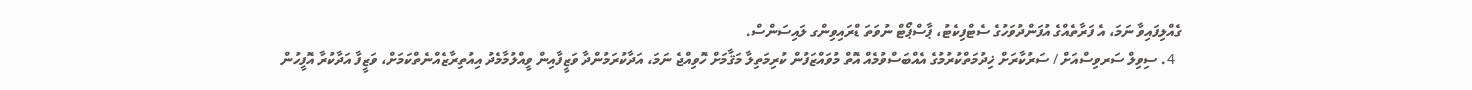ގެއްލިފައިވާ ނަމަ، އެ ފަރާތެއްގެ އުފަންދުވަހުގެ ސެޓްފިކެޓު، ޕާސްޕޯޓް ނުވަތަ ޑްރައިވިންގ ލައިސަންސް.
  4. ސިވިލް ސަރވިސްއަށް / ސަރުކާރަށް ޚިދުމަތްކުރުމުގެ އެއްބަސްވުމެއް އޮތް މުވައްޒަފުން ކުރިމަތިލާ މަޤާމަށް ހޮވިއްޖެ ނަމަ، އަދާކުރަމުންދާ ވަޒީފާއިން ވީއްލުމާމެދު އިއުތިރާޒެއްނެތްކަމަށް، ވަޒީފާ އަދާކުރާ އޮފީހުން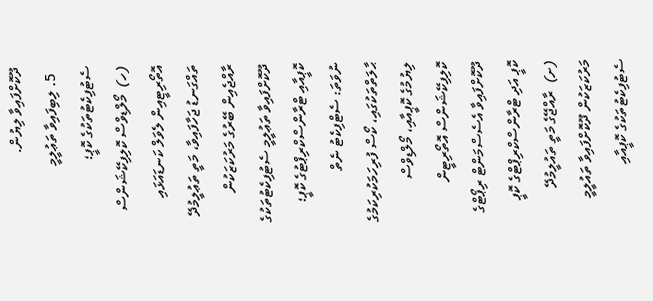ދޫކޮށްފައިވާ ލިޔުން.
  5. ލިބިފައިވާ ތަޢުލީމީ ސެޓުފިކެޓުތަކުގެ ކޮޕީ؛
(ހ)  މޯލްޑިވްސް ކޮލިފިކޭޝަންސް އޮތޯރިޓީއިން ލެވަލް ކަނޑައަޅައި ތައްގަނޑު ޖަހާފައިވާ، މަތީ ތަޢުލީމުދޭ ރާއްޖެއިން ބޭރުގެ މަރުކަޒަކުން ދޫކޮށްފައިވާ ތަޢުލީމީ ސެޓުފިކެޓުތަކުގެ ކޮޕީއާއި ޓްރާންސްކްރިޕްޓުގެ ކޮޕީ؛ ނުވަތަ: ސެޓްފިކެޓު ނެތް ޙާލަތްތަކުގައި، ކޯސް ފުރިހަމަކުރިކަމުގެ ލިޔުމުގެ ކޮޕީއާއި، މޯލްޑިވްސް ކޮލިފިކޭޝަންސް އޮތޯރިޓީން ދޫކޮށްފައިވާ އެސެސްމަންޓް ރިޕޯޓްގެ ކޮޕީ އަދި ޓްރާންސްކްރިޕްޓްގެ ކޮޕީ
(ށ)  ރާއްޖޭގެ މަތީ ތައުލީމުދޭ މަރުކަޒަކުން ދޫކޮށްފައިވާ ތައުލީމީ ސެޓުފިކެޓުތަކުގެ ކޮޕީއާއި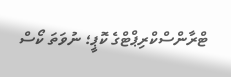ޓްރާންސްކްރިޕްޓްގެ ކޮޕީ؛ ނުވަތަ ކޯސް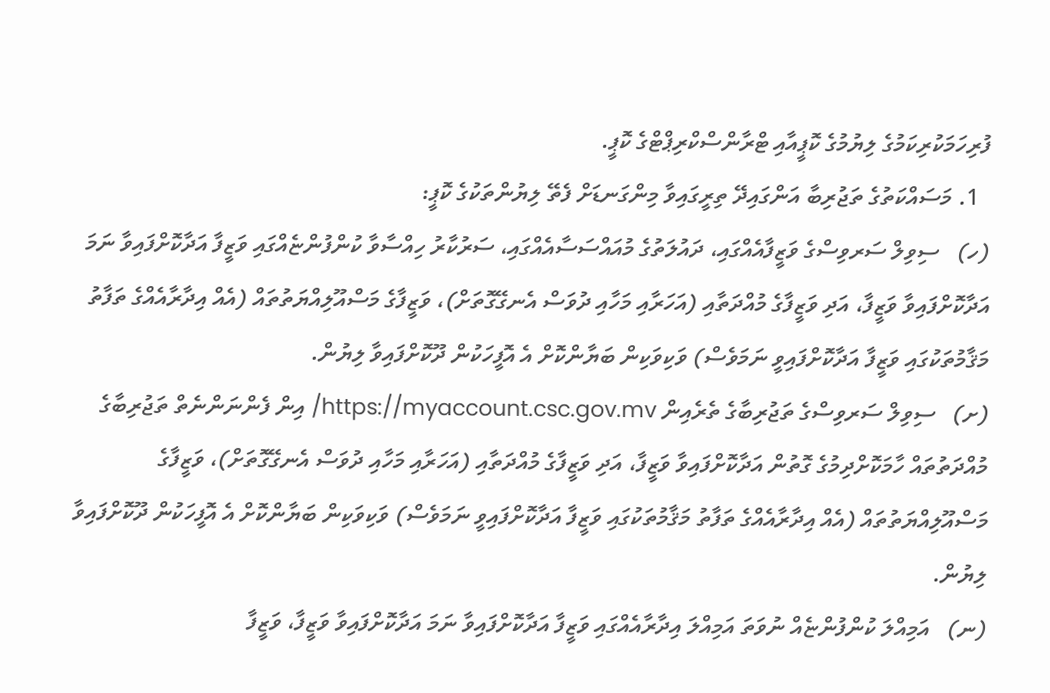ފުރިހަމަކުރިކަމުގެ ލިޔުމުގެ ކޮޕީއާއި ޓްރާންސްކްރިޕްޓްގެ ކޮޕީ.
  1. މަސައްކަތުގެ ތަޖުރިބާ އަންގައިދޭ ތިރީގައިވާ މިންގަނޑަށް ފެތޭ ލިޔުންތަކުގެ ކޮޕީ:
(ހ)   ސިވިލް ސަރވިސްގެ ވަޒީފާއެއްގައި، ދައުލަތުގެ މުއައްސަސާއެއްގައި، ސަރުކާރު ހިއްސާވާ ކުންފުންޏެއްގައި ވަޒީފާ އަދާކޮށްފައިވާ ނަމަ އަދާކޮށްފައިވާ ވަޒީފާ، އަދި ވަޒީފާގެ މުއްދަތާއި (އަހަރާއި މަހާއި ދުވަސް އެނގޭގޮތަށް)، ވަޒީފާގެ މަސްއޫލިއްޔަތުތައް (އެއް އިދާރާއެއްގެ ތަފާތު މަޤާމުތަކުގައި ވަޒީފާ އަދާކޮށްފައިވީ ނަމަވެސް) ވަކިވަކިން ބަޔާންކޮށް އެ އޮފީހަކުން ދޫކޮށްފައިވާ ލިޔުން.
(ށ)   ސިވިލް ސަރވިސްގެ ތަޖުރިބާގެ ތެރެއިން https://myaccount.csc.gov.mv/ އިން ފެންނަންނެތް ތަޖުރިބާގެ މުއްދަތުތައް ހާމަކޮށްދިމުގެ ގޮތުން އަދާކޮށްފައިވާ ވަޒީފާ، އަދި ވަޒީފާގެ މުއްދަތާއި (އަހަރާއި މަހާއި ދުވަސް އެނގޭގޮތަށް)، ވަޒީފާގެ މަސްއޫލިއްޔަތުތައް (އެއް އިދާރާއެއްގެ ތަފާތު މަޤާމުތަކުގައި ވަޒީފާ އަދާކޮށްފައިވީ ނަމަވެސް) ވަކިވަކިން ބަޔާންކޮށް އެ އޮފީހަކުން ދޫކޮށްފައިވާ ލިޔުން.
(ނ)   އަމިއްލަ ކުންފުންޏެއް ނުވަތަ އަމިއްލަ އިދާރާއެއްގައި ވަޒީފާ އަދާކޮށްފައިވާ ނަމަ އަދާކޮށްފައިވާ ވަޒީފާ، ވަޒީފާ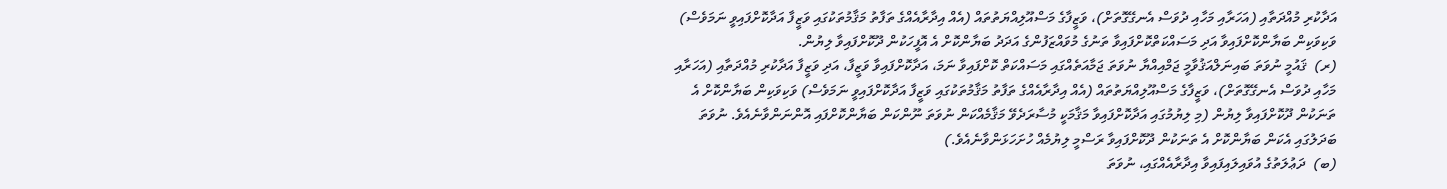އަދާކުރި މުއްދަތާއި (އަހަރާއި މަހާއި ދުވަސް އެނގޭގޮތަށް)، ވަޒީފާގެ މަސްއޫލިއްޔަތުތައް (އެއް އިދާރާއެއްގެ ތަފާތު މަޤާމުތަކުގައި ވަޒީފާ އަދާކޮށްފައިވީ ނަމަވެސް) ވަކިވަކިން ބަޔާންކޮށްފައިވާ އަދި މަސައްކަތްކޮށްފައިވާ ތަނުގެ މުވައްޒަފުންގެ އަދަދު ބަޔާންކޮށް އެ އޮފީހަކުން ދޫކޮށްފައިވާ ލިޔުން.
(ރ)  ޤައުމީ ނުވަތަ ބައިނަލްއަޤުވާމީ ޖަމްއިއްޔާ ނުވަތަ ޖަމާއަތެއްގައި މަސައްކަތް ކޮށްފައިވާ ނަމަ، އަދާކޮށްފައިވާ ވަޒީފާ، އަދި ވަޒީފާ އަދާކުރި މުއްދަތާއި (އަހަރާއި މަހާއި ދުވަސް އެނގޭގޮތަށް)، ވަޒީފާގެ މަސްއޫލިއްޔަތުތައް (އެއް އިދާރާއެއްގެ ތަފާތު މަޤާމުތަކުގައި ވަޒީފާ އަދާކޮށްފައިވީ ނަމަވެސް) ވަކިވަކިން ބަޔާންކޮށް އެ ތަނަކުން ދޫކޮށްފައިވާ ލިޔުން (މި ލިޔުމުގައި އަދާކޮށްފައިވާ މަޤާމަކީ މުސާރަދެވޭ މަޤާމެއްކަން ނުވަތަ ނޫންކަން ބަޔާންކޮށްފައި އޮންނަންވާނެއެވެ. ނުވަތަ ބަދަލުގައި އެކަން ބަޔާންކޮށް އެ ތަނަކުން ދޫކޮށްފައިވާ ރަސްމީ ލިޔުމެއް ހުށަހަޅަންވާނެއެވެ.)
(ބ)  ދަޢުލަތުގެ އުވައިލައިފައިވާ އިދާރާއެއްގައި، ނުވަތަ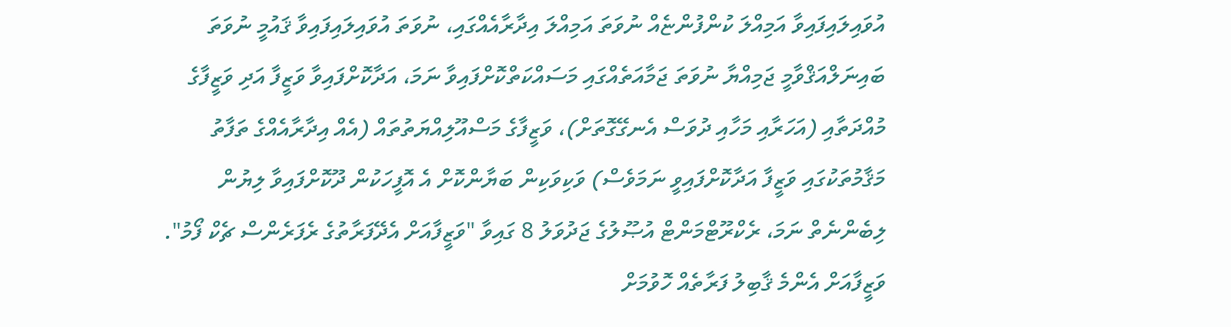އުވައިލައިފައިވާ އަމިއްލަ ކުންފުންޏެއް ނުވަތަ އަމިއްލަ އިދާރާއެއްގައި، ނުވަތަ އުވައިލައިފައިވާ ޤައުމީ ނުވަތަ ބައިނަލްއަޤްވާމީ ޖަމިއްޔާ ނުވަތަ ޖަމާއަތެއްގައި މަސައްކަތްކޮށްފައިވާ ނަމަ، އަދާކޮށްފައިވާ ވަޒީފާ އަދި ވަޒީފާގެ މުއްދަތާއި (އަހަރާއި މަހާއި ދުވަސް އެނގޭގޮތަށް)، ވަޒީފާގެ މަސްއޫލިއްޔަތުތައް (އެއް އިދާރާއެއްގެ ތަފާތު މަޤާމުތަކުގައި ވަޒީފާ އަދާކޮށްފައިވީ ނަމަވެސް) ވަކިވަކިން ބަޔާންކޮށް އެ އޮފީހަކުން ދޫކޮށްފައިވާ ލިޔުން ލިބެންނެތް ނަމަ، ރެކްރޫޓްމަންޓް އުޞޫލުގެ ޖަދުވަލު 8 ގައިވާ "ވަޒީފާއަށް އެދޭފަރާތުގެ ރެފަރެންސް ޗެކް ފޯމު".
ވަޒީފާއަށް އެންމެ ޤާބިލު ފަރާތެއް ހޮވުމަށް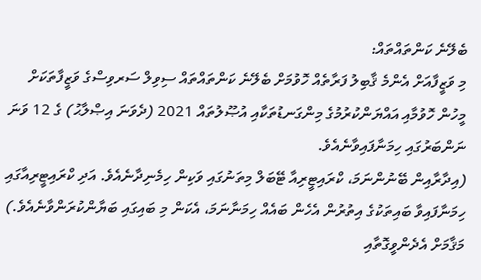ބެލޭނެ ކަންތައްތައް:
މި ވަޒީފާއަށް އެންމެ ޤާބިލު ފަރާތެއް ހޮވުމަށް ބެލޭނެ ކަންތައްތައް ސިވިލް ސަރވިސްގެ ވަޒީފާތަކަށް މީހުން ހޮވުމާއި އައްޔަންކުރުމުގެ މިންގަނޑުތަކާއި އުޞޫލުތައް 2021 (ދެވަނަ އިޞްލާޙު) ގެ 12 ވަނަ ނަންބަރުގައި ހިމަނާފައިވާނެއެވެ.
(އިދާރާއިން ބޭނުންނަމަ، ކްރައިޓީރިއާ ޓޭބަލް މިތަނުގައި ވަކިން ހިމެނިދާނެއެވެ. އަދި ކްރައިޓީރިއާގައި ހިމަނާފައިވާ ބައިތަކުގެ އިތުރުން އެހެން ބައެއް ހިމަނާނަމަ، އެކަން މި ބައިގައި ބަޔާންކުރަންވާނެއެވެ.)
މަޤާމަށް އެދެންވީގޮތާއި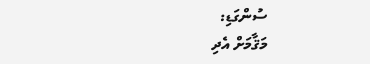ސުންގަޑި:
މަޤާމަށް އެދި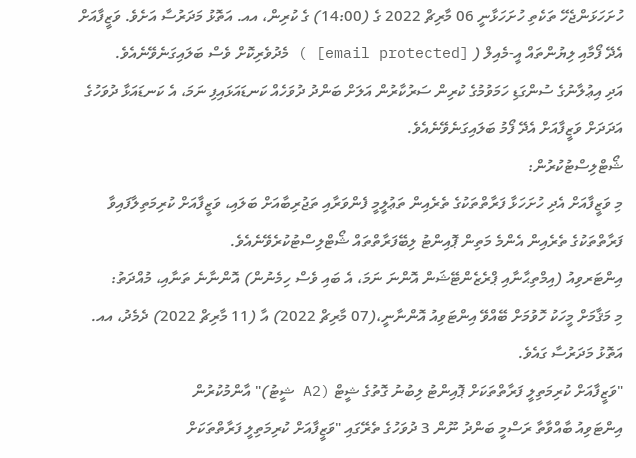ހުށަހަޅަންޖެހޭ ތަކެތި ހުށަހަޅާނީ 06 މާރިޗް 2022 ގެ (14:00) ގެ ކުރިން، އއ. އަތޮޅު މަދަރުސާ އަށެވެ. ވަޒީފާއަށް އެދޭ ފޯމާއި ލިޔުންތައް އީ-މެއިލް ( [email protected] ) މެދުވެރިކޮށް ވެސް ބަލައިގަނެވޭނެއެވެ.
އަދި އިޢުލާނުގެ ސުންގަޑި ހަމަވުމުގެ ކުރިން ސަރުކާރުން އަލަށް ބަންދު ދުވަހެއް ކަނޑައަޅައިފި ނަމަ، އެ ކަނޑައަޅާ ދުވަހުގެ އަދަދަށް ވަޒީފާއަށް އެދޭ ފޯމު ބަލައިގަނެވޭނެއެވެ.
ޝޯޓްލިސްޓުކުރުން:
މި ވަޒީފާއަށް އެދި ހުށަހަޅާ ފަރާތްތަކުގެ ތެރެއިން ތަޢުލީމީ ފެންވަރާއި ތަޖުރިބާއަށް ބަލައި، ވަޒީފާއަށް ކުރިމަތިލާފައިވާ ފަރާތްތަކުގެ ތެރެއިން އެންމެ މަތިން ޕޮއިންޓު ލިބޭފަރާތްތައް ޝޯޓްލިސްޓުކުރެވޭނެއެވެ.
އިންޓަރވިއު (އިމްތިޙާނާއި ޕްރެޒެންޓޭޝަން އޮންނަ ނަމަ، އެ ބައި ވެސް ހިމެނުން) އޮންނާނެ ތަނާއި، މުއްދަތު:
މި މަޤާމަށް މީހަކު ހޮވުމަށް ބޭއްވޭ އިންޓަވިއު އޮންނާނީ،(07 މާރިޗް 2022) އާ (11 މާރިޗް 2022) ދެމެދު، އއ. އަތޮޅު މަދަރުސާ ގައެވެ.
"ވަޒީފާއަށް ކުރިމަތިލީ ފަރާތްތަކަށް ޕޮއިންޓު ލިބުނު ގޮތުގެ ޝީޓް (A2 ޝީޓު)" އާންމުކުރުން
އިންޓަވިއު ބާއްވާތާ ރަސްމީ ބަންދު ނޫން 3 ދުވަހުގެ ތެރޭގައި "ވަޒީފާއަށް ކުރިމަތިލީ ފަރާތްތަކަށް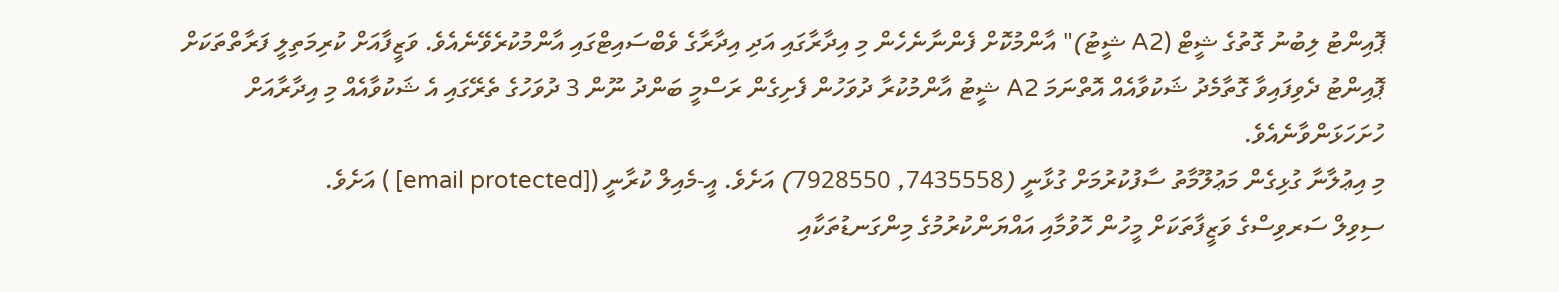ޕޮއިންޓު ލިބުނު ގޮތުގެ ޝީޓް (A2 ޝީޓު)" އާންމުކޮށް ފެންނާނެހެން މި އިދާރާގައި އަދި އިދާރާގެ ވެބްސައިޓްގައި އާންމުކުރެވޭނެއެވެ. ވަޒީފާއަށް ކުރިމަތިލީ ފަރާތްތަކަށް ޕޮއިންޓު ދެވިފައިވާ ގޮތާމެދު ޝަކުވާއެއް އޮތްނަމަ A2 ޝީޓު އާންމުކުރާ ދުވަހުން ފެށިގެން ރަސްމީ ބަންދު ނޫން 3 ދުވަހުގެ ތެރޭގައި އެ ޝަކުވާއެއް މި އިދާރާއަށް ހުށަހަޅަންވާނެއެވެ.
މި އިޢުލާނާ ގުޅިގެން މަޢުލޫމާތު ސާފުކުރުމަށް ގުޅާނީ (7435558, 7928550) އަށެވެ. އީ-މެއިލް ކުރާނީ ([email protected] ) އަށެވެ.
ސިވިލް ސަރވިސްގެ ވަޒީފާތަކަށް މީހުން ހޮވުމާއި އައްޔަންކުރުމުގެ މިންގަނޑުތަކާއި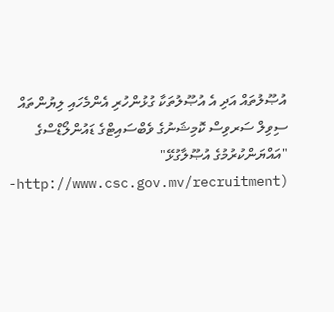އުޞޫލުތައް އަދި އެ އުޞޫލުތަކާ ގުޅުންހުރި އެންމެހައި ލިޔުންތައް ސިވިލް ސަރވިސް ކޮމިޝަނުގެ ވެބްސައިޓްގެ ޑައުންލޯޑްސްގެ "އައްޔަންކުރުމުގެ އުޞޫލާގުޅޭ" (http://www.csc.gov.mv/recruitment-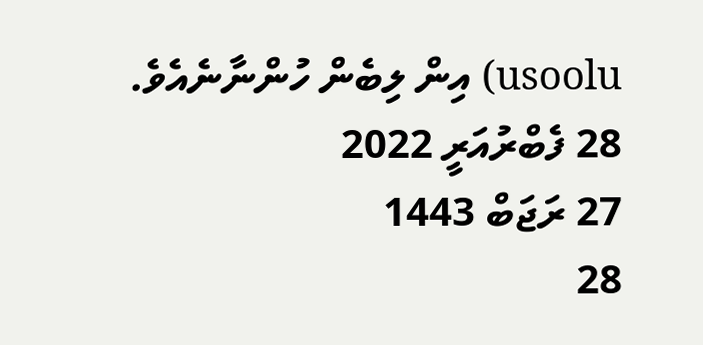usoolu) އިން ލިބެން ހުންނާނެއެވެ.
28 ފެބްރުއަރީ 2022
27 ރަޖަބް 1443
28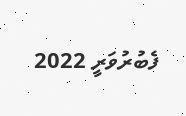ފެބުރުވަރީ 2022